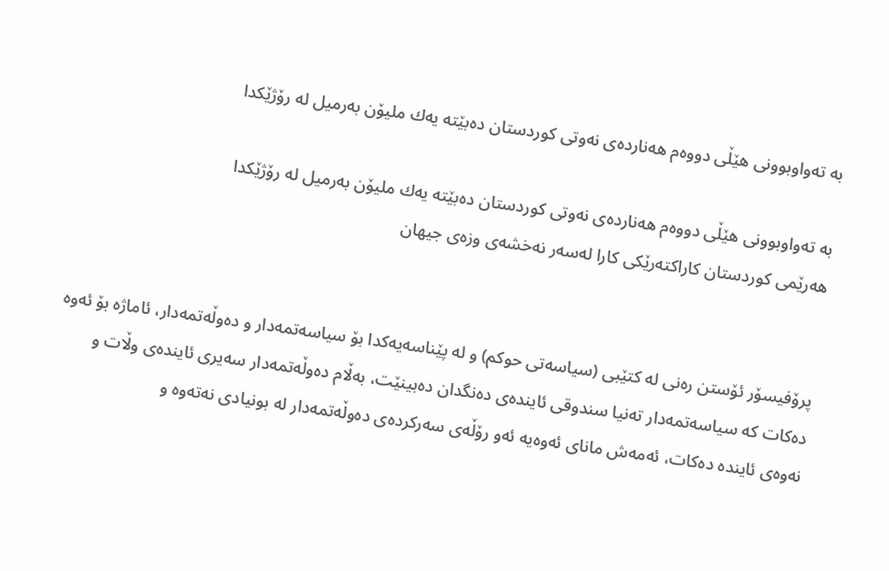بە تەواوبوونی هێڵی دووەم هەناردەی نەوتی كوردستان دەبێتە یەك ملیۆن بەرمیل لە رۆژێكدا

بە تەواوبوونی هێڵی دووەم هەناردەی نەوتی كوردستان دەبێتە یەك ملیۆن بەرمیل لە رۆژێكدا
هەرێمی كوردستان كاراكتەرێكی كارا لەسەر نەخشەی وزەی جیهان


پرۆفیسۆر ئۆستن رەنی لە كتێبی (سیاسەتی حوكم) و لە پێناسەیەكدا بۆ سیاسەتمەدار و دەوڵەتمەدار، ئاماژە بۆ ئەوە دەكات كە سیاسەتمەدار تەنیا سندوقی ئایندەی دەنگدان دەبینێت، بەڵام دەوڵەتمەدار سەیری ئایندەی وڵات و نەوەی ئایندە دەكات، ئەمەش مانای ئەوەیە ئەو رۆڵەی سەركردەی دەوڵەتمەدار لە بونیادی نەتەوە و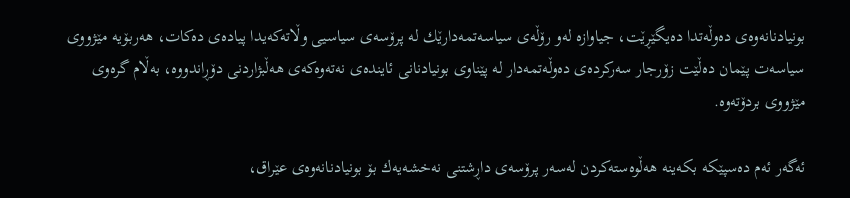بونیادنانەوەی دەوڵەتدا دەیگێڕێت، جیاوازە لەو رۆڵەی سیاسەتمەدارێك لە پرۆسەی سیاسیی وڵاتەكەیدا پیادەی دەكات، هەربۆیە مێژووی سیاسەت پێمان دەڵێت زۆرجار سەركردەی دەوڵەتمەدار لە پێناوی بونیادنانی ئایندەی نەتەوەكەی هەڵبژاردنی دۆڕاندووە، بەڵام گرەوی مێژووی بردۆتەوە.

ئەگەر ئەم دەسپێكە بكەینە هەڵوەستەكردن لەسەر پرۆسەی داڕشتنی نەخشەیەك بۆ بونیادنانەوەی عێراق،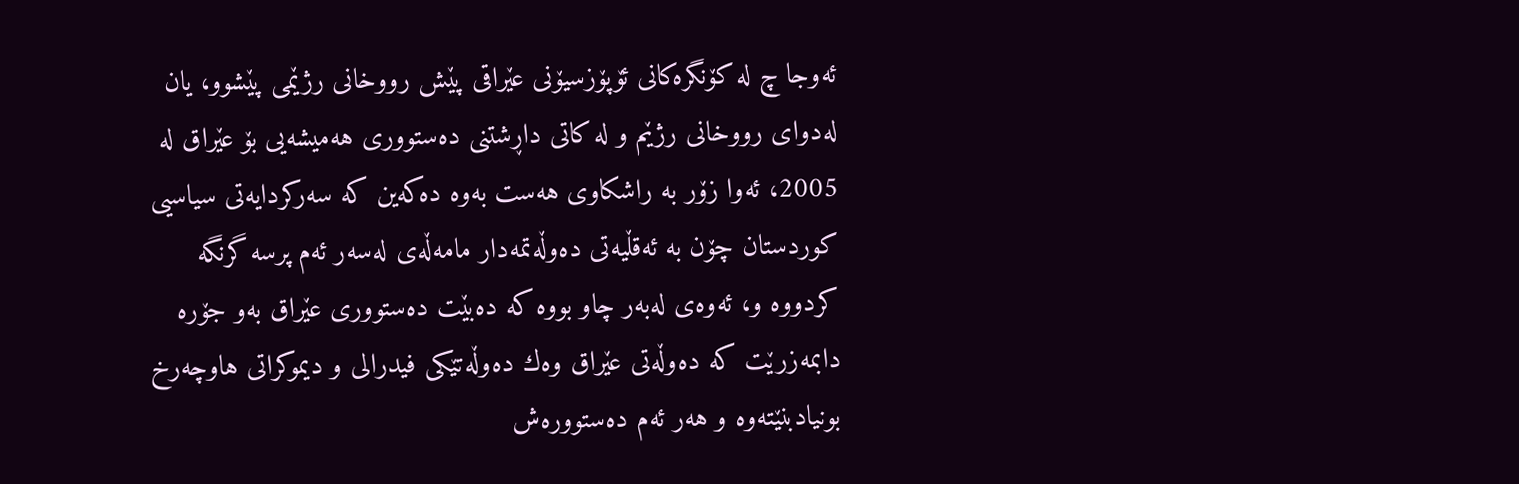ئەوجا چ لە كۆنگرەكانی ئۆپۆزسیۆنی عێراقی پێش رووخانی رژێمی پێشوو، یان لەدوای رووخانی رژێم و لە كاتی داڕشتنی دەستووری هەمیشەیی بۆ عێراق لە 2005، ئەوا زۆر بە راشكاوی هەست بەوە دەكەین كە سەركردایەتی سیاسیی كوردستان چۆن بە ئەقڵیەتی دەوڵەتمەدار مامەڵەی لەسەر ئەم پرسە گرنگە كردووە و، ئەوەی لەبەر چاو بووە كە دەبێت دەستووری عێراق بەو جۆرە دابمەزرێت كە دەوڵەتی عێراق وەك دەوڵەتێكی فیدرالی و دیموكراتی هاوچەرخ بونیادبنێتەوە و هەر ئەم دەستوورەش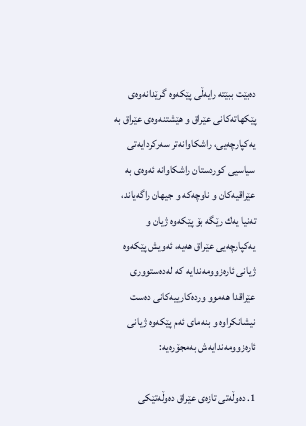دەبێت ببێتە رایەڵی پێكەوە گرێدانەوەی پێكهاتەكانی عێراق و هێشتنەوەی عێراق بە یەكپارچەیی، راشكاوانەتر سەركردایەتی سیاسیی كوردستان راشكاوانە ئەوەی بە عێراقیەكان و ناوچەكە و جیهان راگەیاند، تەنیا یەك رێگە بۆ پێكەوە ژیان و یەكپارچەیی عێراق هەیە، ئەویش پێكەوە ژیانی ئارەزوومەندایە كە لەدەستووری عێراقدا هەموو وردەكارییەكانی دەست نیشانكراوە و بنەمای ئەم پێكەوە ژیانی ئارەزوومەندایەش بەمجۆرەیە:

1. دەوڵەتی تازەی عێراق دەوڵەتێكی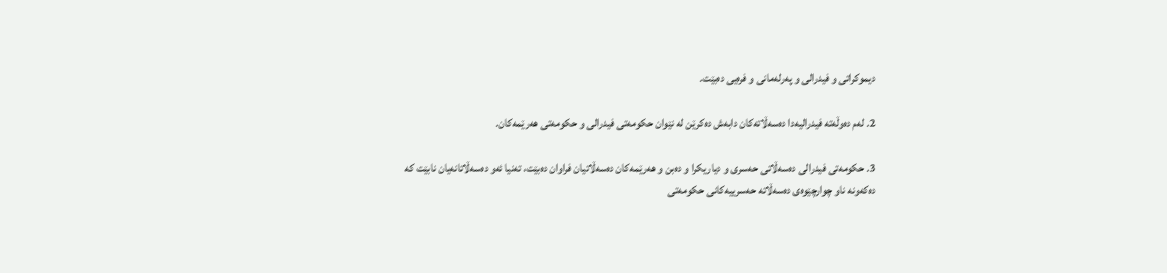دیموكراتی و فیدرالی و پەرلەمانی و فرەیی دەبێت.

2. لەم دەوڵەتە فیدرالیەدا دەسەڵاتەكان دابەش دەكرێن لە نێوان حكومەتی فیدرالی و حكومەتی هەرێمەكان.

3. حكومەتی فیدرالی دەسەڵاتی حەسری و دیاریكرا و دەبن و هەرێمەكان دەسەڵاتیان فراوان دەبێت، تەنیا ئەو دەسەڵاتانەیان نابێت كە دەكەونە ناو چوارچێوەی دەسەڵاتە حەسرییەكانی حكومەتی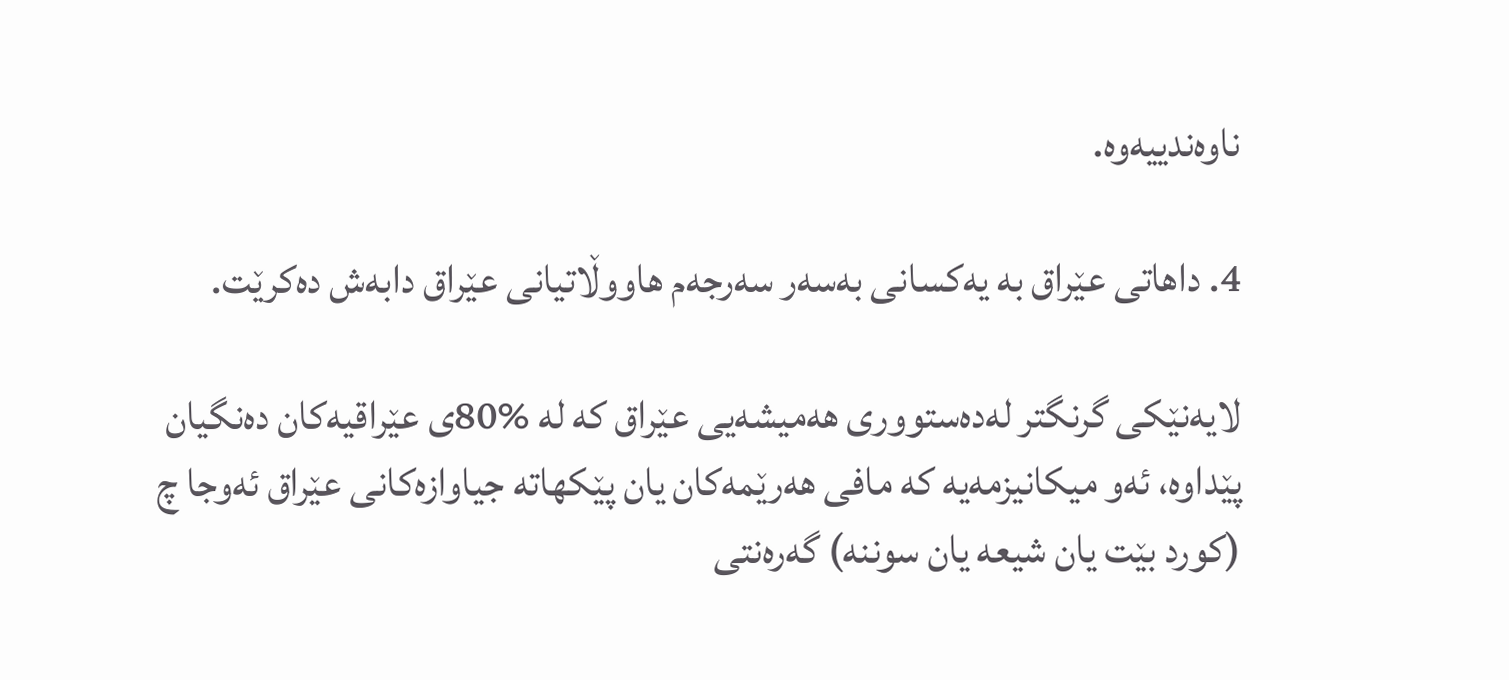ناوەندییەوە.

4. داهاتی عێراق بە یەكسانی بەسەر سەرجەم هاووڵاتیانی عێراق دابەش دەكرێت.

لایەنێكی گرنگتر لەدەستووری هەمیشەیی عێراق كە لە %80ی عێراقیەكان دەنگیان پێداوە، ئەو میكانیزمەیە كە مافی هەرێمەكان یان پێكهاتە جیاوازەكانی عێراق ئەوجا چ (كورد بێت یان شیعە یان سوننە) گەرەنتی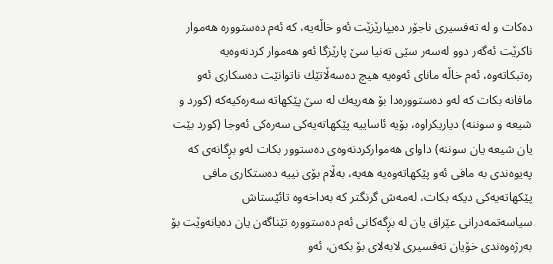دەكات و لە تەفسیری ناجۆر دەیپارێزێت ئەو خاڵەیە، كە ئەم دەستوورە هەموار ناكرێت ئەگەر دوو لەسەر سێی تەنیا سێ پارێزگا ئەو هەموار كردنەوەیە رەتبكاتەوە، ئەم خاڵە مانای ئەوەیە هیچ دەسەڵاتێك ناتوانێت دەسكاری ئەو مافانە بكات كە لەو دەستوورەدا بۆ هەریەك لە سێ پێكهاتە سەرەكیەكە (كورد و شیعە و سوننە) دیاریكراوە، بۆیە ئاساییە پێكهاتەیەكی سەرەكی ئەوجا (كورد بێت یان شیعە یان سوننە) داوای هەمواركردنەوەی دەستوور بكات لەو بڕگانەی كە پەیوەندی بە مافی ئەو پێكهاتەوەیە هەیە، بەڵام بۆی نییە دەستكاری مافی پێكهاتەیەكی دیكە بكات، لەمەش گرنگتر كە بەداخەوە تائێستاش سیاسەتمەدرانی عێراق یان لە بڕگەكانی ئەم دەستوورە تێناگەن یان دەیانەوێت بۆ بەرژەوەندی خۆیان تەفسیری لابەلای بۆ بكەن، ئەو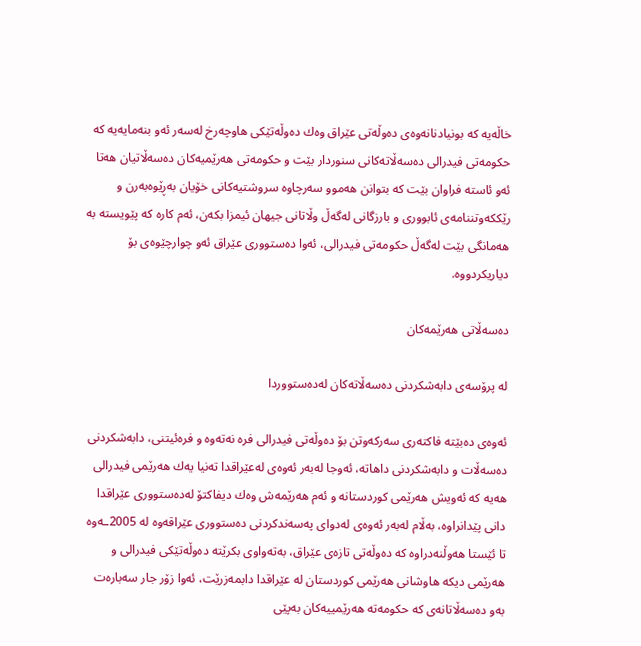خاڵەیە كە بونیادنانەوەی دەوڵەتی عێراق وەك دەوڵەتێكی هاوچەرخ لەسەر ئەو بنەمایەیە كە حكومەتی فیدرالی دەسەڵاتەكانی سنوردار بێت و حكومەتی هەرێمیەكان دەسەڵاتیان هەتا ئەو ئاستە فراوان بێت كە بتوانن هەموو سەرچاوە سروشتیەكانی خۆیان بەڕێوەبەرن و رێككەوتننامەی ئابووری و بارزگانی لەگەڵ وڵاتانی جیهان ئیمزا بكەن، ئەم كارە كە پێویستە بە هەمانگی بێت لەگەڵ حكومەتی فیدرالی، ئەوا دەستووری عێراق ئەو چوارچێوەی بۆ دیاریكردووە.

دەسەڵاتی هەرێمەكان

لە پرۆسەی دابەشكردنی دەسەڵاتەكان لەدەستووردا

ئەوەی دەبێتە فاكتەری سەركەوتن بۆ دەوڵەتی فیدرالی فرە نەتەوە و فرەئیتنی، دابەشكردنی دەسەڵات و دابەشكردنی داهاتە، ئەوجا لەبەر ئەوەی لەعێراقدا تەنیا یەك هەرێمی فیدرالی هەیە كە ئەویش هەرێمی كوردستانە و ئەم هەرێمەش وەك دیفاكتۆ لەدەستووری عێراقدا دانی پێدانراوە، بەڵام لەبەر ئەوەی لەدوای پەسەندكردنی دەستووری عێراقەوە لە 2005ـەوە تا ئێستا هەوڵنەدراوە كە دەوڵەتی تازەی عێراق، بەتەواوی بكرێتە دەوڵەتێكی فیدرالی و هەرێمی دیكە هاوشانی هەرێمی كوردستان لە عێراقدا دابمەزرێت، ئەوا زۆر جار سەبارەت بەو دەسەڵاتانەی كە حكومەتە هەرێمییەكان بەپێی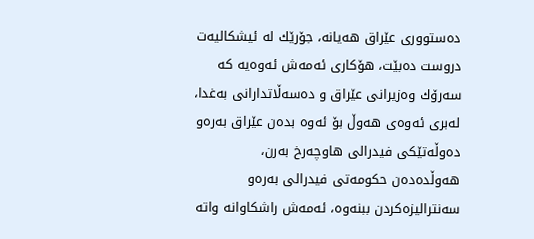دەستووری عێراق هەیانە، جۆرێك لە ئیشكالیەت دروست دەبێت، هۆكاری ئەمەش ئەوەیە كە سەرۆك وەزیرانی عێراق و دەسەڵاتدارانی بەغدا، لەبری ئەوەی هەوڵ بۆ ئەوە بدەن عێراق بەرەو دەوڵەتێكی فیدرالی هاوچەرخ بەرن، هەوڵدەدەن حكومەتی فیدرالی بەرەو سەنترالیزەكردن ببنەوە، ئەمەش راشكاوانە واتە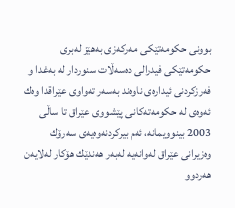بوونی حكومەتێكی مەركەزی بەهێز لەبری حكومەتێكی فیدرالی دەسەڵات سنوردار لە بەغدا و فەرزكردنی ئیدارەی ناوەند بەسەر تەواوی عێراقدا وەك ئەوەی لە حكومەتەكانی پێشووی عێراق تا ساڵی 2003 بینوویمانە، ئەم بیركردنەوەیەی سەرۆك وەزیرانی عێراق لەوانەیە لەبەر هەندێك هۆكار لەلایەن هەردوو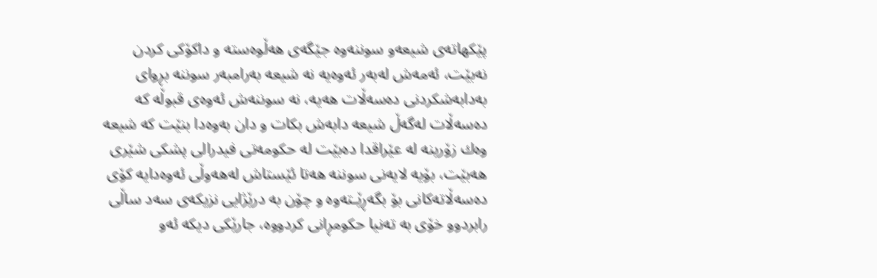پێكهاتەی شیعەو سوننەوە جێگەی هەڵوەستە و داكۆكی كردن نەبێت، ئەمەش لەبەر ئەوەیە نە شیعە بەرامبەر سوننە بڕوای بەدابەشكردنی دەسەڵات هەیە، نە سوننەش ئەوەی قبوڵە كە دەسەڵات لەگەڵ شیعە دابەش بكات و دان بەوەدا بنێت كە شیعە وەك زۆرینە لە عێراقدا دەبێت لە حكومەتی فیدرالی پشكی شێری هەبێت، بۆیە لایەنی سوننە هەتا ئێستاش لەهەوڵی ئەوەدایە كۆی دەسەڵاتەكانی بۆ بگەڕێـتەوە و چۆن بە درێژایی نزیكەی سەد ساڵی رابردوو خۆی بە تەنیا حكومڕانی كردووە، جارێكی دیكە ئەو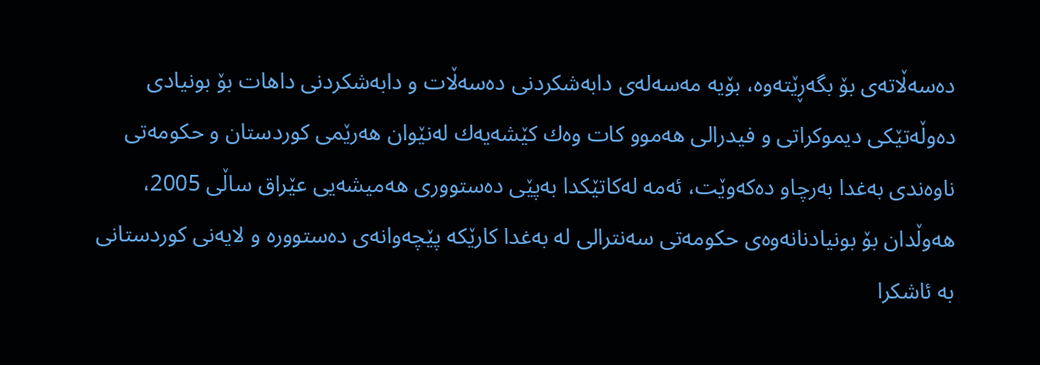دەسەڵاتەی بۆ بگەڕێتەوە، بۆیە مەسەلەی دابەشكردنی دەسەڵات و دابەشكردنی داهات بۆ بونیادی دەوڵەتێكی دیموكراتی و فیدرالی هەموو كات وەك كێشەیەك لەنێوان هەرێمی كوردستان و حكومەتی ناوەندی بەغدا بەرچاو دەكەوێت، ئەمە لەكاتێكدا بەپێی دەستووری هەمیشەیی عێراق ساڵی 2005، هەوڵدان بۆ بونیادنانەوەی حكومەتی سەنترالی لە بەغدا كارێكە پێچەوانەی دەستوورە و لایەنی كوردستانی بە ئاشكرا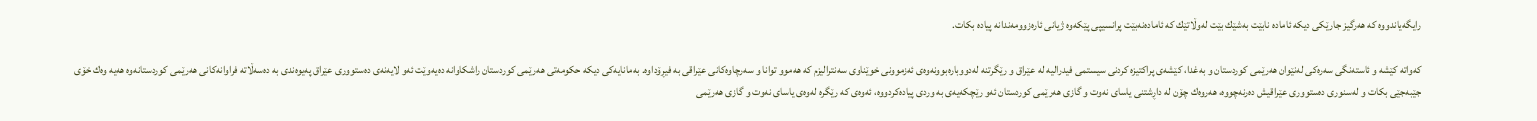رایگەیاندووە كە هەرگیز جارێكی دیكە ئامادە نابێت بەشێك بێت لەوڵاتێك كە ئامادەنەبێت پرانسیپی پێكەوە ژیانی ئارەزوومەندانە پیادە بكات.

كەواتە كێشە و ئاستەنگی سەرەكی لەنێوان هەرێمی كوردستان و بەغدا، كێشەی پراكتیزە كردنی سیستمی فیدرالیە لە عێراق و رێگرتنە لەدووبارەبوونەوەی ئەزموونی خوێناوی سەنترالیزم كە هەموو توانا و سەرچاوەكانی عێراقی بە فیڕۆداوە. بەمانایەكی دیكە حكومەتی هەرێمی كوردستان راشكاوانە دەیەوێت ئەو لایەنەی دەستووری عێراق پەیوەندی بە دەسەڵاتە فراوانەكانی هەرێمی كوردستانەوە هەیە وەك خۆی جێبەجێی بكات و لەسنوری دەستووری عێراقیش دەرنەچووە، هەروەك چۆن لە داڕشتنی یاسای نەوت و گازی هەرێمی كوردستان ئەو رێچكەیەی بە وردی پیادەكردووە، ئەوەی كە رێگرە لەوەی یاسای نەوت و گازی هەرێمی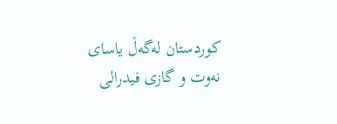كوردستان لەگەڵ یاسای نەوت و گازی فیدرالی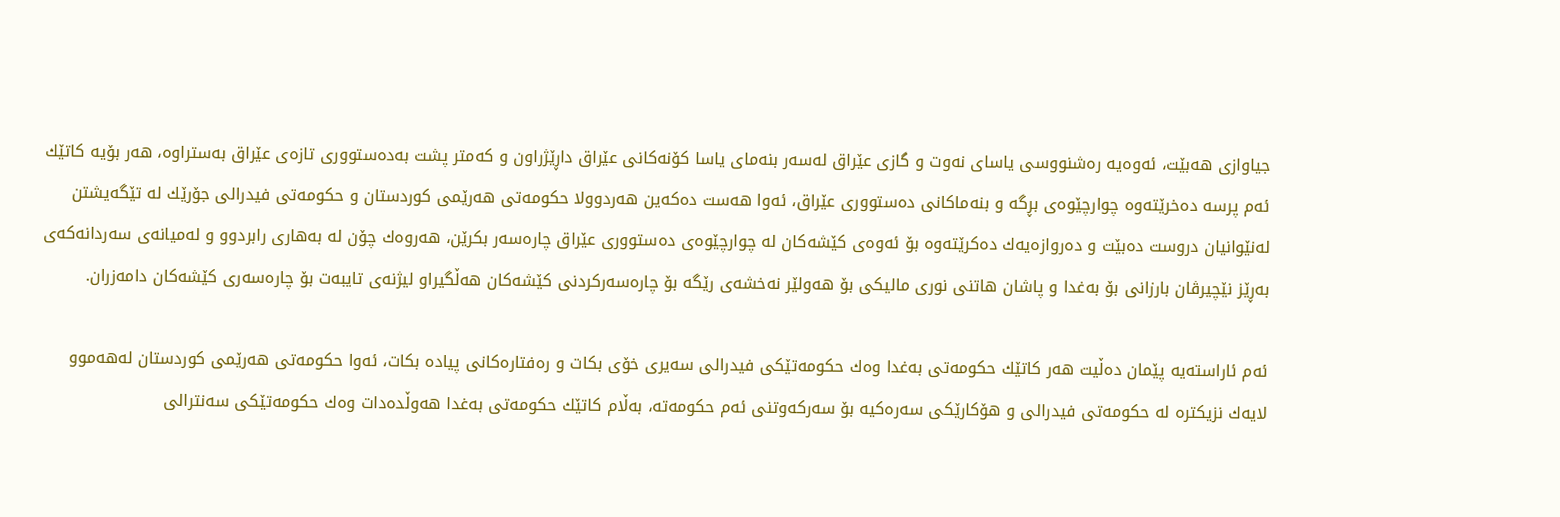جیاوازی هەبێت، ئەوەیە رەشنووسی یاسای نەوت و گازی عێراق لەسەر بنەمای یاسا كۆنەكانی عێراق داڕێژراون و كەمتر پشت بەدەستووری تازەی عێراق بەستراوە، هەر بۆیە كاتێك ئەم پرسە دەخرێتەوە چوارچێوەی بڕگە و بنەماكانی دەستووری عێراق، ئەوا هەست دەكەین هەردوولا حكومەتی هەرێمی كوردستان و حكومەتی فیدرالی جۆرێك لە تێگەیشتن لەنێوانیان دروست دەبێت و دەروازەیەك دەكرێتەوە بۆ ئەوەی كێشەكان لە چوارچێوەی دەستووری عێراق چارەسەر بكرێن، هەروەك چۆن لە بەهاری رابردوو و لەمیانەی سەردانەكەی بەڕێز نێچیرڤان بارزانی بۆ بەغدا و پاشان هاتنی نوری مالیكی بۆ هەولێر نەخشەی رێگە بۆ چارەسەركردنی كێشەكان هەڵگیراو لیژنەی تایبەت بۆ چارەسەری كێشەكان دامەزران.

ئەم ئاراستەیە پێمان دەڵیت هەر كاتێك حكومەتی بەغدا وەك حكومەتێكی فیدرالی سەیری خۆی بكات و رەفتارەكانی پیادە بكات، ئەوا حكومەتی هەرێمی كوردستان لەهەموو لایەك نزیكترە لە حكومەتی فیدرالی و هۆكارێكی سەرەكیە بۆ سەركەوتنی ئەم حكومەتە، بەڵام كاتێك حكومەتی بەغدا هەوڵدەدات وەك حكومەتێكی سەنترالی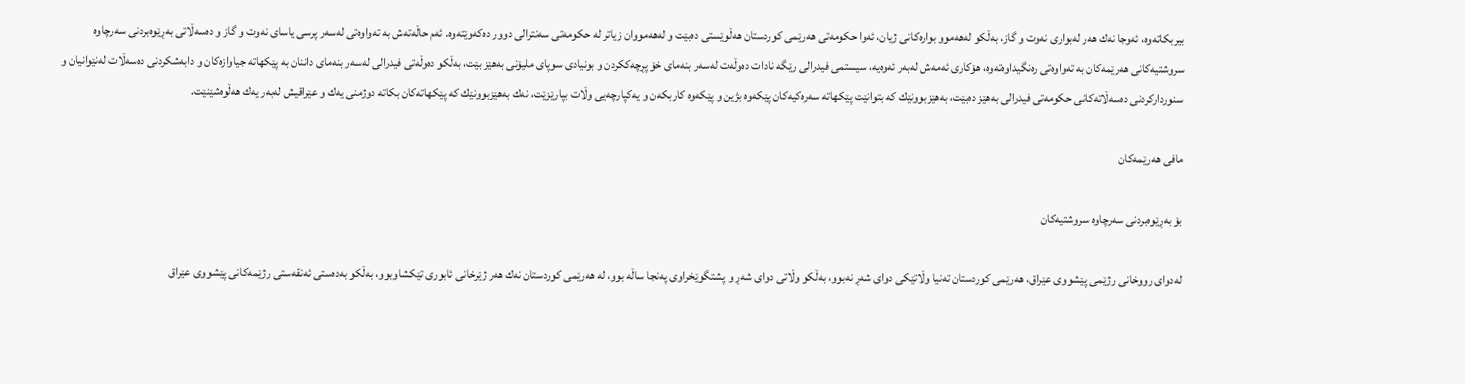بیربكاتەوە، ئەوجا نەك هەر لەبواری نەوت و گاز، بەڵكو لەهەموو بوارەكانی ژیان، ئەوا حكومەتی هەرێمی كوردستان هەڵوێستی دەبێت و لەهەمووان زیاتر لە حكومەتی سەنترالی دوور دەكەوێتەوە. ئەم حاڵەتەش بە تەواوەتی لەسەر پرسی یاسای نەوت و گاز و دەسەڵاتی بەڕێوەبردنی سەرچاوە سروشتیەكانی هەرێمەكان بە تەواوەتی رەنگیداوەتەوە، هۆكاری ئەمەش لەبەر ئەوەیە، سیستمی فیدرالی رێگە نادات دەوڵەت لەسەر بنەمای خۆ پڕچەككردن و بونیادی سوپای ملیۆنی بەهێز بێت، بەڵكو دەوڵەتی فیدرالی لەسەر بنەمای داننان بە پێكهاتە جیاوازەكان و دابەشكردنی دەسەڵات لەنێوانیان و سنورداركردنی دەسەڵاتەكانی حكومەتی فیدرالی بەهێز دەبێت، بەهێزبوونێك كە بتوانێت پێكهاتە سەرەكیەكان پێكەوە بژین و پێكەوە كاربكەن و یەكپارچەیی وڵات بپارێزێت، نەك بەهێزبوونێك كە پێكهاتەكان بكاتە دوژمنی یەك و عێراقیش لەبەر یەك هەڵوەشێنێت.

مافی هەرێمەكان

بۆ بەڕێوەبردنی سەرچاوە سروشتیەكان

لەدوای رووخانی رژێمی پێشووی عێراق، هەرێمی كوردستان تەنیا وڵاتێكی دوای شەڕ نەبوو، بەڵكو وڵاتی دوای شەڕ و پشتگوێخراوی پەنجا ساڵە بوو، لە هەرێمی كوردستان نەك هەر ژێرخانی ئابوری تێكشاوبوو، بەڵكو بەدەستی ئەنقەستی رژێمەكانی پێشووی عێراق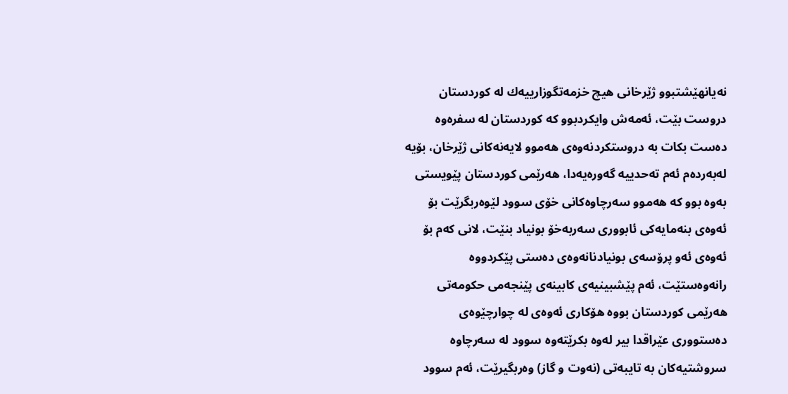نەیانهێشتبوو ژێرخانی هیچ خزمەتگوزارییەك لە كوردستان دروست بێت، ئەمەش وایكردبوو كە كوردستان لە سفرەوە دەست بكات بە دروستكردنەوەی هەموو لایەنەكانی ژێرخان، بۆیە لەبەردەم ئەم تەحدییە گەورەیەدا، هەرێمی كوردستان پێویستی بەوە بوو كە هەموو سەرچاوەكانی خۆی سوود لێوەربگرێت بۆ ئەوەی بنەمایەكی ئابووری سەربەخۆ بونیاد بنێت، لانی كەم بۆ ئەوەی ئەو پرۆسەی بونیادنانەوەی دەستی پێكردووە رانەوەستێت، ئەم پێشبینیەی كابینەی پێنجەمی حكومەتی هەرێمی كوردستان بووە هۆكاری ئەوەی لە چوارچێوەی دەستووری عێراقدا بیر لەوە بكرێتەوە سوود لە سەرچاوە سروشتیەكان بە تایبەتی (نەوت و گاز) وەربگیرێت، ئەم سوود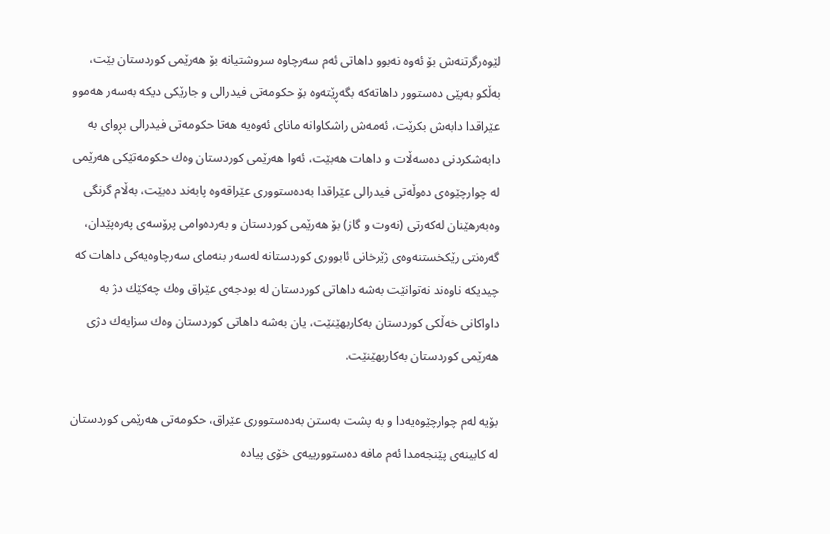لێوەرگرتنەش بۆ ئەوە نەبوو داهاتی ئەم سەرچاوە سروشتیانە بۆ هەرێمی كوردستان بێت، بەڵكو بەپێی دەستوور داهاتەكە بگەڕێتەوە بۆ حكومەتی فیدرالی و جارێكی دیكە بەسەر هەموو عێراقدا دابەش بكرێت، ئەمەش راشكاوانە مانای ئەوەیە هەتا حكومەتی فیدرالی بڕوای بە دابەشكردنی دەسەڵات و داهات هەبێت، ئەوا هەرێمی كوردستان وەك حكومەتێكی هەرێمی لە چوارچێوەی دەوڵەتی فیدرالی عێراقدا بەدەستووری عێراقەوە پابەند دەبێت، بەڵام گرنگی وەبەرهێنان لەكەرتی (نەوت و گاز) بۆ هەرێمی كوردستان و بەردەوامی پرۆسەی پەرەپێدان، گەرەنتی رێكخستنەوەی ژێرخانی ئابووری كوردستانە لەسەر بنەمای سەرچاوەیەكی داهات كە چیدیكە ناوەند نەتوانێت بەشە داهاتی كوردستان لە بودجەی عێراق وەك چەكێك دژ بە داواكانی خەڵكی كوردستان بەكاربهێنێت، یان بەشە داهاتی كوردستان وەك سزایەك دژی هەرێمی كوردستان بەكاربهێنێت.

بۆیە لەم چوارچێوەیەدا و بە پشت بەستن بەدەستووری عێراق، حكومەتی هەرێمی كوردستان لە كابینەی پێنجەمدا ئەم مافە دەستوورییەی خۆی پیادە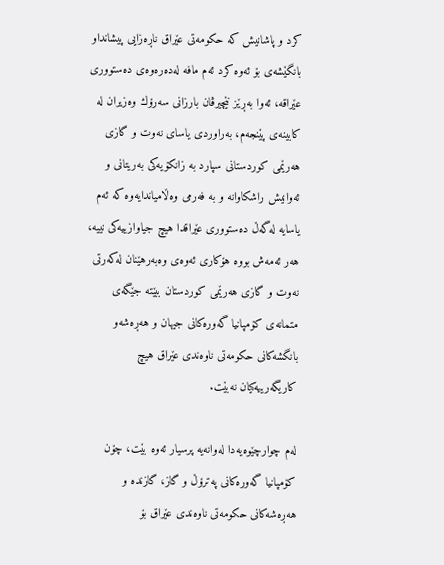كرد و پاشانیش كە حكومەتی عێراق ناڕەزایی پیشانداو بانگێشەی بۆ ئەوە كرد ئەم مافە لەدەرەوەی دەستووری عێراقە، ئەوا بەڕێز نێچیرڤان بارزانی سەرۆك وەزیران لە كابینەی پێنجەم، بەراوردی یاسای نەوت و گازی هەرێمی كوردستانی سپارد بە زانكۆیەكی بەریتانی و ئەوانیش راشكاوانە و بە فەرمی وەڵامیاندایەوە كە ئەم یاسایە لەگەڵ دەستووری عێراقدا هیچ جیاوازییەكی نییە، هەر ئەمەش بووە هۆكاری ئەوەی وەبەرهێنان لەكەرتی نەوت و گازی هەرێمی كوردستان ببێتە جێگەی متمانەی كۆمپانیا گەورەكانی جیهان و هەڕەشەو بانگشەكانی حكومەتی ناوەندی عێراق هیچ كاریگەرییەكیان نەبێت.

لەم چوارچێوەیەدا لەوانەیە پرسیار ئەوە بێت، چۆن كۆمپانیا گەورەكانی پەترۆڵ و گاز، گازندە و هەڕەشەكانی حكومەتی ناوەندی عێراق بۆ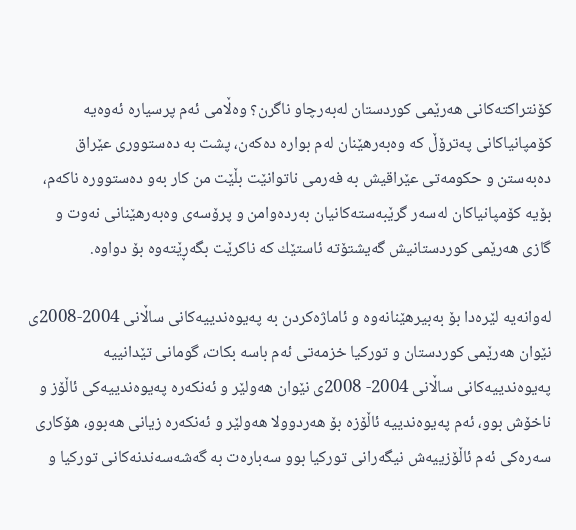كۆنتراكتەكانی هەرێمی كوردستان لەبەرچاو ناگرن؟ وەڵامی ئەم پرسیارە ئەوەیە كۆمپانیاكانی پەترۆڵ كە وەبەرهێنان لەم بوارە دەكەن، پشت بە دەستووری عێراق دەبەستن و حكومەتی عێراقیش بە فەرمی ناتوانێت بڵێت من كار بەو دەستوورە ناكەم، بۆیە كۆمپانیاكان لەسەر گرێبەستەكانیان بەردەوامن و پرۆسەی وەبەرهێنانی نەوت و گازی هەرێمی كوردستانیش گەیشتۆتە ئاستێك كە ناكرێت بگەڕێتەوە بۆ دواوە.

لەوانەیە لێرەدا بۆ بەبیرهێنانەوە و ئاماژەكردن بە پەیوەندییەكانی ساڵانی 2004-2008ی نێوان هەرێمی كوردستان و توركیا خزمەتی ئەم باسە بكات، گومانی تێدانییە پەیوەندییەكانی ساڵانی 2004- 2008ی نێوان هەولێر و ئەنكەرە پەیوەندییەكی ئاڵۆز و ناخۆش بوو، ئەم پەیوەندییە ئاڵۆزە بۆ هەردوولا هەولێر و ئەنكەرە زیانی هەبوو، هۆكاری سەرەكی ئەم ئاڵۆزییەش نیگەرانی توركیا بوو سەبارەت بە گەشەسەندنەكانی توركیا و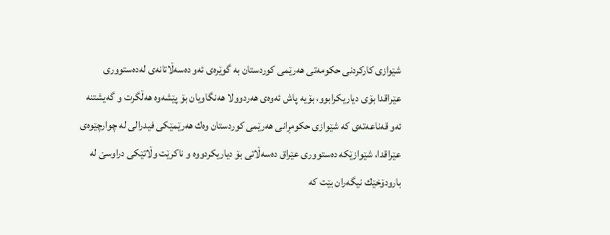شێوازی كاركردنی حكومەتی هەرێمی كوردستان بە گوێرەی ئەو دەسەڵاتانەی لەدەستووری عێراقدا بۆی دیاریكرابوو، بۆیە پاش ئەوەی هەردوولا هەنگاویان بۆ پێشەوە هەڵگرت و گەیشتنە ئەو قەناعەتەی كە شێوازی حكومڕانی هەرێمی كوردستان وەك هەرێمێكی فیدرالی لە چوارچێوەی عێراقدا، شێوازێكە دەستووری عێراق دەسەڵاتی بۆ دیاریكردووە و ناكرێت وڵاتێكی دراوسێ لە بارودۆخێك نیگەران بێت كە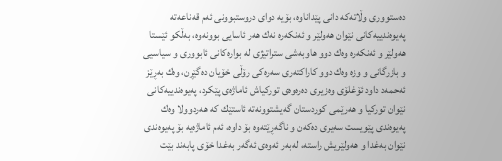دەستووری وڵاتەكە دانی پێداناوە، بۆیە دوای دروستبوونی ئەم قەناعەتە پەیوەندییەكانی نێوان هەولێر و ئەنكەرە نەك هەر ئاسایی بوونەوە، بەڵكو ئێستا هەولێر و ئەنكەرە وەك دوو هاوبەشی ستراتیژی لە بوارەكانی ئابووری و سیاسیی و بازرگانی و وزە وەك دوو كاراكتەری سەرەكی رۆڵی خۆیان دەگێڕن، وەك بەڕێز ئەحمەد داود ئۆغلۆی وەزیری دەرەوەی توركیاش ئاماژەی پێكرد، پەیوەندییەكانی نێوان توركیا و هەرێمی كوردستان گەیشتوونەتە ئاستێك كە هەردوولا وەك پەیوەندی پێویست سەیری دەكەن و ناگەڕێتەوە بۆ داوە، ئەم ئاماژەیە بۆ پەیوەندی نێوان بەغدا و هەولێریش راستە، لەبەر ئەوەی ئەگەر بەغدا خۆی پابەند بێت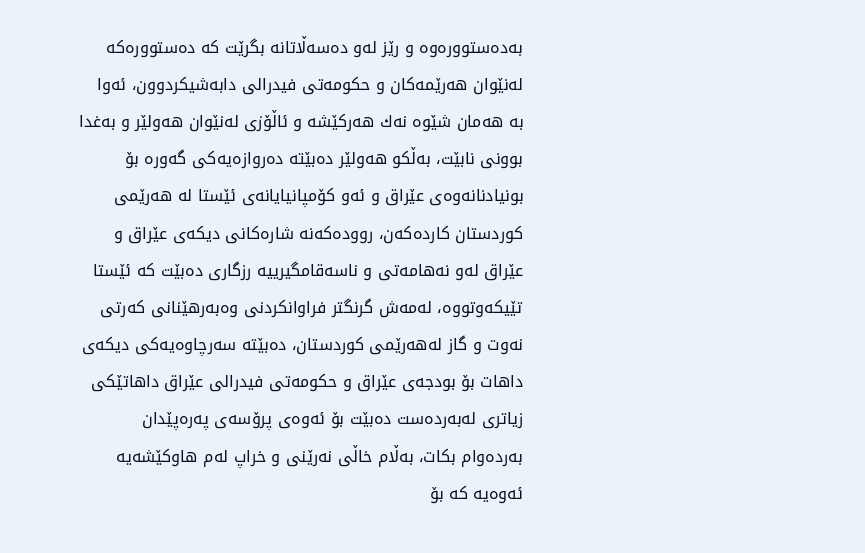بەدەستوورەوە و رێز لەو دەسەڵاتانە بگرێت كە دەستوورەكە لەنێوان هەرێمەكان و حكومەتی فیدرالی دابەشیكردوون، ئەوا بە هەمان شێوە نەك هەركێشە و ئاڵۆزی لەنێوان هەولێر و بەغدا بوونی نابێت، بەڵكو هەولێر دەبێتە دەروازەیەكی گەورە بۆ بونیادنانەوەی عێراق و ئەو كۆمپانیایانەی ئێستا لە هەرێمی كوردستان كاردەكەن، روودەكەنە شارەكانی دیكەی عێراق و عێراق لەو نەهامەتی و ناسەقامگیرییە رزگاری دەبێت كە ئێستا تێیكەوتووە، لەمەش گرنگتر فراوانكردنی وەبەرهێنانی كەرتی نەوت و گاز لەهەرێمی كوردستان، دەبێتە سەرچاوەیەكی دیكەی داهات بۆ بودجەی عێراق و حكومەتی فیدرالی عێراق داهاتێكی زیاتری لەبەردەست دەبێت بۆ ئەوەی پرۆسەی پەرەپێدان بەردەوام بكات، بەڵام خاڵی نەرێنی و خراپ لەم هاوكێشەیە ئەوەیە كە بۆ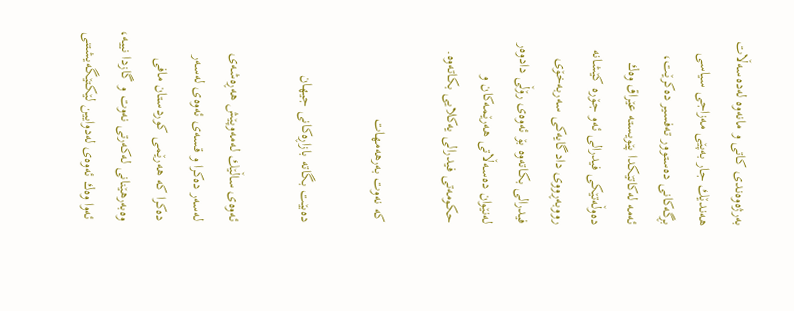بەرژەوەندی كاتی و مانەوە لەدەسەڵات هەندێك جار بەپێی مەزاجی سیاسی بڕگەكانی دەستوور تەفسیر دەكرێت، ئەمە لەكاتێكدا پێویستە عێراق وەك دەوڵەتێكی فیدرالی ئەو جۆرە كێشانە رووبەڕووی دادگایەكی سەربەخۆی فیدرالی بكاتەوە بۆ ئەوەی رۆڵی دادوەر لەنێوان دەسەڵاتی هەرێمەكان و حكومەتی فیدرالی یەكلایی بكاتەوە.

كە نەوت بەرهەمهات

دەبێت بگاتە بازاڕەكانی جیهان

ئەوەی ساڵێك لەمەوپێش هەڕەشەی لەسەر دەكرا و قسەی ئەوەی لەسەر دەكرا كە هەرێمی كوردستان مافی وەبەرهێنانی لەكەرتی نەوت و گازدا نییە، ئەوا وەك ئەوەی لەدوایین لێكتێگەیشتنی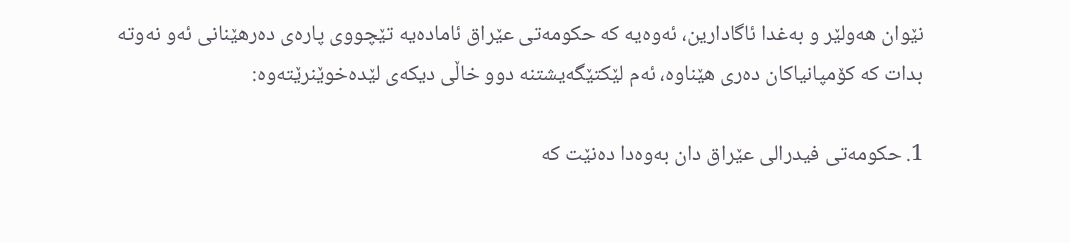نێوان هەولێر و بەغدا ئاگادارین، ئەوەیە كە حكومەتی عێراق ئامادەیە تێچووی پارەی دەرهێنانی ئەو نەوتە بدات كە كۆمپانیاكان دەری هێناوە، ئەم لێكتێگەیشتنە دوو خاڵی دیكەی لێدەخوێنرێتەوە:

1. حكومەتی فیدرالی عێراق دان بەوەدا دەنێت كە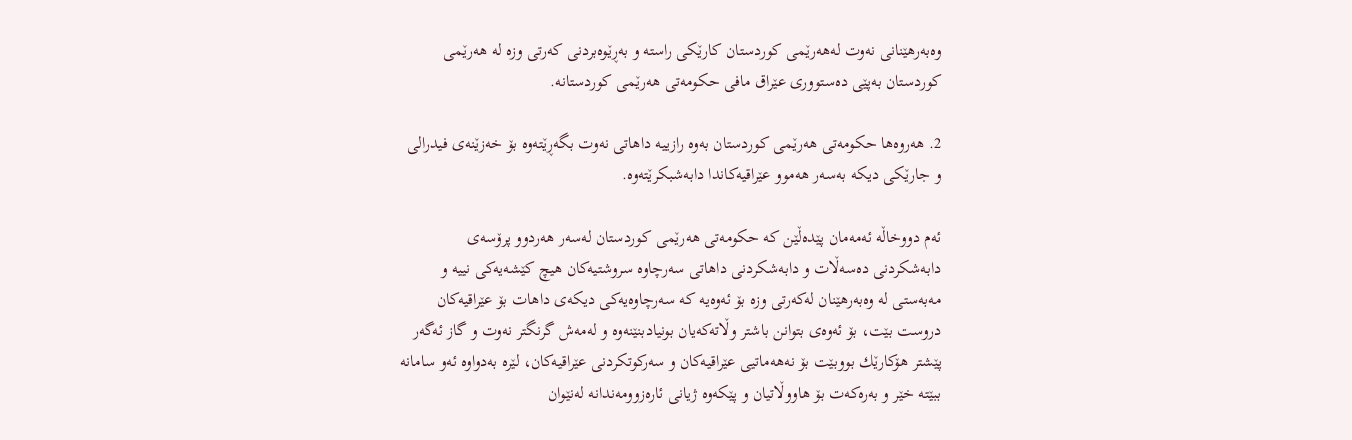وەبەرهێنانی نەوت لەهەرێمی كوردستان كارێكی راستە و بەڕێوەبردنی كەرتی وزە لە هەرێمی كوردستان بەپێی دەستووری عێراق مافی حكومەتی هەرێمی كوردستانە.

2. هەروەها حكومەتی هەرێمی كوردستان بەوە رازییە داهاتی نەوت بگەڕێتەوە بۆ خەزێنەی فیدرالی و جارێكی دیكە بەسەر هەموو عێراقیەكاندا دابەشبكرێتەوە.

ئەم دووخاڵە ئەمەمان پێدەڵێن كە حكومەتی هەرێمی كوردستان لەسەر هەردوو پرۆسەی دابەشكردنی دەسەڵات و دابەشكردنی داهاتی سەرچاوە سروشتیەكان هیچ كێشەیەكی نییە و مەبەستی لە وەبەرهێنان لەكەرتی وزە بۆ ئەوەیە كە سەرچاوەیەكی دیكەی داهات بۆ عێراقیەكان دروست بێت، بۆ ئەوەی بتوانن باشتر وڵاتەكەیان بونیادبنێنەوە و لەمەش گرنگتر نەوت و گاز ئەگەر پێشتر هۆكارێك بووبێت بۆ نەهەماتیی عێراقیەكان و سەركوتكردنی عێراقیەكان، لێرە بەدواوە ئەو سامانە ببێتە خێر و بەرەكەت بۆ هاووڵاتیان و پێكەوە ژیانی ئارەزوومەندانە لەنێوان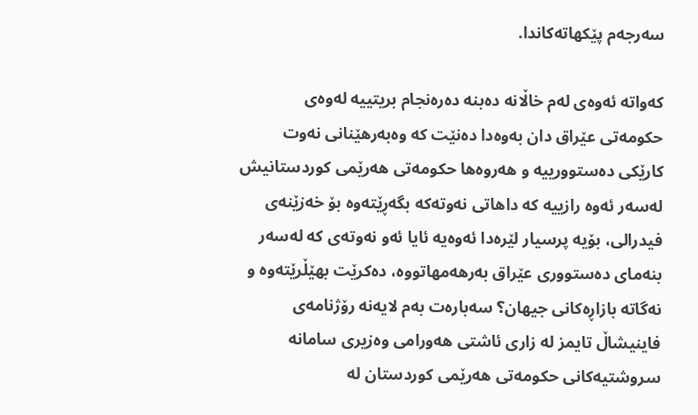سەرجەم پێكهاتەكاندا.

كەواتە ئەوەی لەم خاڵانە دەبنە دەرەنجام بریتییە لەوەی حكومەتی عێراق دان بەوەدا دەنێت كە وەبەرهێنانی نەوت كارێكی دەستوورییە و هەروەها حكومەتی هەرێمی كوردستانیش لەسەر ئەوە رازییە كە داهاتی نەوتەكە بگەڕێتەوە بۆ خەزێنەی فیدرالی، بۆیە پرسیار لێرەدا ئەوەیە ئایا ئەو نەوتەی كە لەسەر بنەمای دەستووری عێراق بەرهەمهاتووە، دەكرێت بهێڵرێتەوە و نەگاتە بازاڕەكانی جیهان؟ سەبارەت بەم لایەنە رۆژنامەی فاینیشاڵ تایمز لە زاری ئاشتی هەورامی وەزیری سامانە سروشتیەكانی حكومەتی هەرێمی كوردستان لە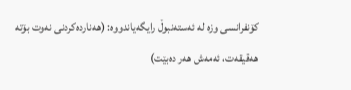كۆنفرانسی وزە لە ئەستەنبوڵ رایگەیاندووە: (هەناردەكردنی نەوت بۆتە هەقیقەت، ئەمەش هەر دەبێت)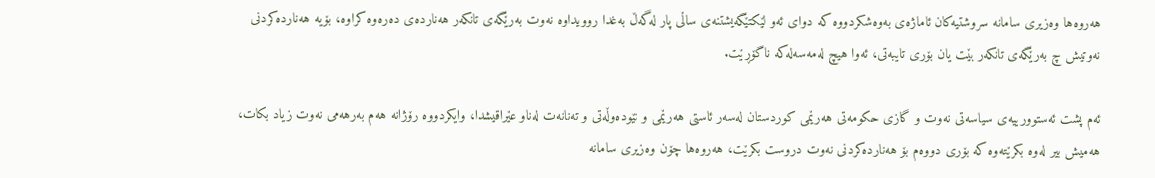هەروەها وەزیری سامانە سروشتیەكان ئاماژەی بەوەشكردووە كە دوای ئەو لێكتێگەیشتنەی ساڵی پار لەگەڵ بەغدا روویداوە نەوت بەرێگەی تانكەر هەناردەی دەرەوە كراوە، بۆیە هەناردەكردنی نەوتیش چ بەرێگەی تانكەر بێت یان بۆری تایبەتی، ئەوا هیچ لەمەسەلەكە ناگۆڕێت.

ئەم پشت ئەستوورییەی سیاسەتی نەوت و گازی حكومەتی هەرێمی كوردستان لەسەر ئاستی هەرێمی و نێودەوڵەتی و تەنانەت لەناو عێراقیشدا، وایكردووە رۆژانە هەم بەرهەمی نەوت زیاد بكات، هەمیش بیر لەوە بكرێتەوە كە بۆری دووەم بۆ هەناردەكردنی نەوت دروست بكرێت، هەروەها چۆن وەزیری سامانە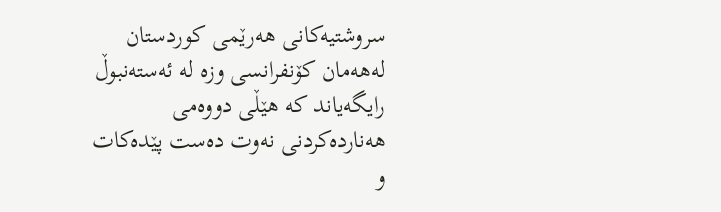سروشتیەكانی هەرێمی كوردستان لەهەمان كۆنفرانسی وزە لە ئەستەنبوڵ رایگەیاند كە هێڵی دووەمی هەناردەكردنی نەوت دەست پێدەكات و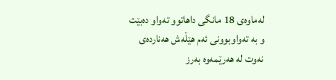لەماوەی 18 مانگی داهاتوو تەواو دەبێت و بە تەواوبوونی ئەم هێڵەش هەناردەی نەوت لە هەرێمەوە بەرز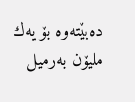دەبێتەوە بۆ یەك ملیۆن بەرمیل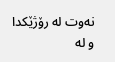نەوت لە رۆژێكدا و لە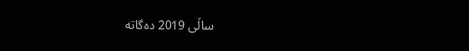ساڵی 2019 دەگاتە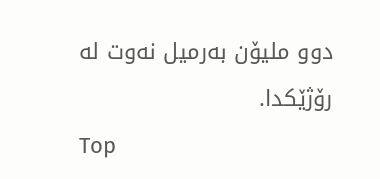دوو ملیۆن بەرمیل نەوت لە رۆژێكدا.
Top